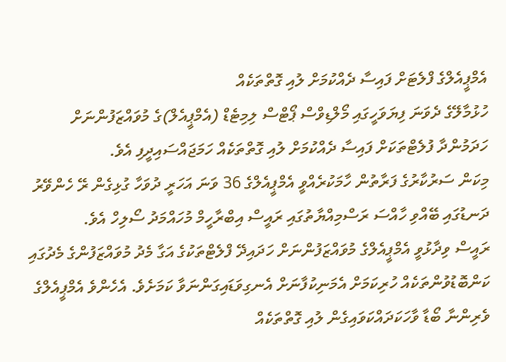އެމްޕީއެލްގެ ފްލެޓަށް ފައިސާ ދެއްކުމަށް ލުއި ގޮތްތަކެއް
ހުޅުމާލޭގެ ދެވަނަ ފިޔަވަހީގައި މޯލްޑިވްސް ޕޯޓްސް ލިމިޓެޑް (އެމްޕީއެލް)ގެ މުވައްޒަފުންނަށް ހަދަމުންދާ ފުލެޓްތަކަށް ފައިސާ ދެއްކުމަށް ލުއި ގޮތްތަކެއް ހަމަޖައްސައިދީފި އެވެ.
މިކަން ސަރުކާރުގެ ފަރާތުން ހާމަކުރެއްވީ އެމްޕީއެލްގެ 36 ވަނަ އަހަރީ ދުވަހާ ގުޅިގެން ރޭ ހެންވޭރު ދަނޑުގައި ބޭއްވި ހާއްސަ ރަސްމިއްޔާތުގައި ރައީސް އިބްރާހީމް މުހައްމަދު ސޯލިހް އެވެ.
ރައީސް ވިދާޅުވީ އެމްޕީއެލްގެ މުވައްޒަފުންނަށް ހަދައިދޭ ފްލެޓްތަކުގެ އަގާ މެދު މުވައްޒަފުންގެ މެދުގައި ކަންބޮޑުވުންތަކެއް ހުރިކަމަށް އެމަނިކުފާނަށް އެނގިވަޑައިގަންނަވާ ކަމަށެވެ. އެހެންވެ އެމްޕީއެލްގެ ވެރިންނާ ބޯޑާ ވާހަކަދައްކަވައިގެން ލުއި ގޮތްތަކެއް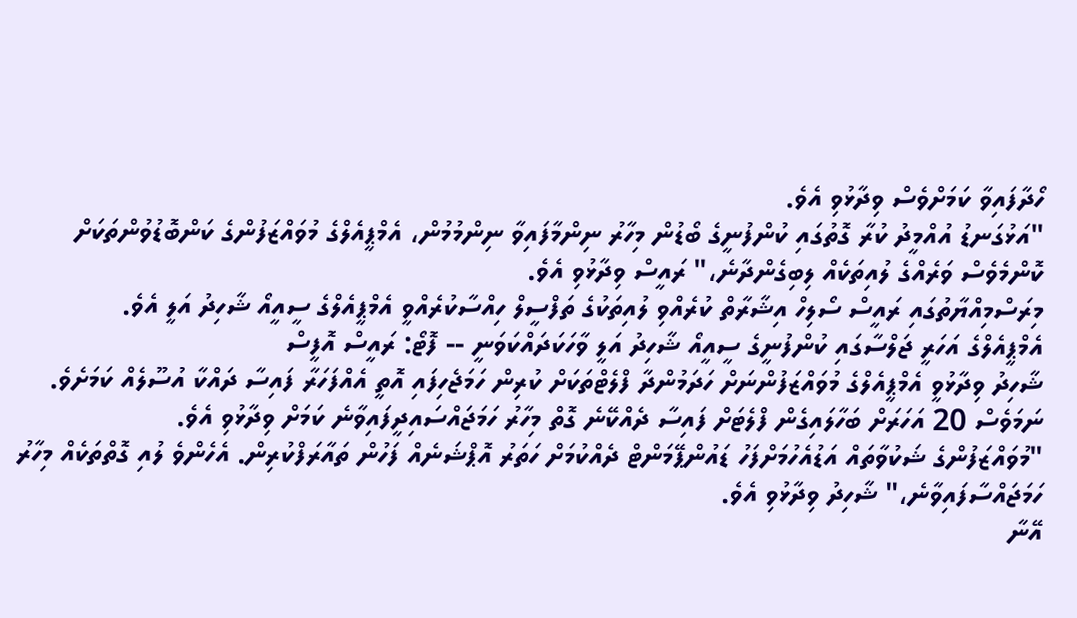ހޯދާފައިވާ ކަމަށްވެސް ވިދާޅުވި އެވެ.
"އަޅުގަނޑު އުއްމީދު ކުރާ ގޮތުގައި ކުންފުނީގެ ބޯޑުން މިހާރު ނިންމާފައިވާ ނިންމުމުން، އެމްޕީއެލްގެ މުވައްޒަފުންގެ ކަންބޮޑުވުންތަކަށް ކޮންމެވެސް ވަރެއްގެ ލުއިތަކެއް ލިބިގެންދާނެ،" ރައީސް ވިދާޅުވި އެވެ.
މިރަސްމިއްޔާތުގައި ރައީސް ސޯލިހް އިޝާރާތް ކުރެއްވި ލުއިތަކުގެ ތަފްސީލް ހިއްސާކުރެއްވީ އެމްޕީއެލްގެ ސީއީއޯ ޝާހިދު އަލީ އެވެ.
އެމްޕީއެލްގެ އަހަރީ ޖަލްސާގައި ކުންފުނީގެ ސީއީއޯ ޝާހިދު އަލީ ވާހަކަދައްކަވަނީ -- ފޮޓޯ: ރައީސް އޮފީސް
ޝާހިދު ވިދާޅުވީ އެމްޕީއެލްގެ މުވައްޒަފުންނަށް ހަދަމުންދާ ފްލެޓްތަކަށް ކުރިން ހަމަޖެހިފައި އޮތީ އެއްފަހަރާ ފައިސާ ދައްކާ އުސޫލެއް ކަމަށެވެ. ނަމަވެސް 20 އަހަރަށް ބަހާލައިގެން ފްލެޓަށް ފައިސާ ދެއްކޭނެ ގޮތް މިހާރު ހަމަޖައްސައިދީފައިވާނެ ކަމަށް ވިދާޅުވި އެވެ.
"މުވައްޒަފުންގެ ޝަކުވާތައް އަޑުއެހުމަށްފަހު ޑައުންޕޭމަންޓް ދެއްކުމަށް ހަތަރު އޮޕްޝަނެއް ފަހުން ތައާރަފްކުރިން. އެހެންވެ ލުއި ގޮތްތަކެއް މިހާރު ހަމަޖައްސާފައިވާނެ،" ޝާހިދު ވިދާޅުވި އެވެ.
އޭނާ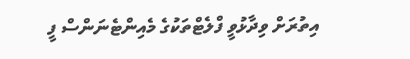އިތުރަށް ވިދާޅުވީ ފްލެޓްތަކުގެ މެއިންޓެނަންސް ފީ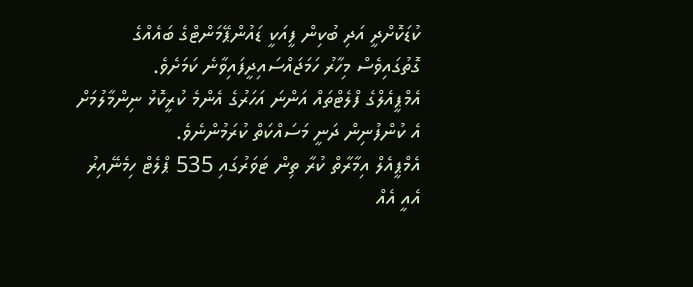ކުޑަކޮށްދީ އަދި ބުކިން ފީއަކީ ޑައުންޕޭމަންޓްގެ ބައެއްގެ ގޮތުގައިވެސް މިހާރު ހަމަޖައްސައިދީފައިވާނެ ކަމަށެވެ.
އެމްޕީއެލްގެ ފްލެޓްތައް އަންނަ އަހަރުގެ އެންމެ ކުރީކޮޅު ނިންމާލުމަށް އެ ކުންފުނިން ދަނީ މަސައްކަތް ކުރަމުންނެވެ.
އެމްޕީއެލް އިމާރާތް ކުރާ ތިން ޓަވަރުގައި 535 ޕްލެޓް ހިމެނޭއިރު އެއީ އެއް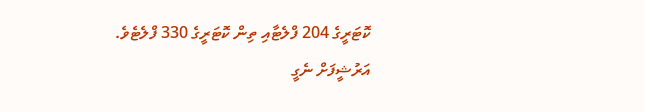ކޮޓަރީގެ 204 ފްލެޓާއި ތިން ކޮޓަރީގެ 330 ފްލެޓެވެ.
އަރުޝީފަށް ނެގީ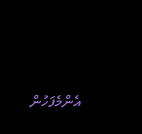އެންމެފަހުން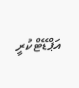އަޕްޑޭޓްކުރީ